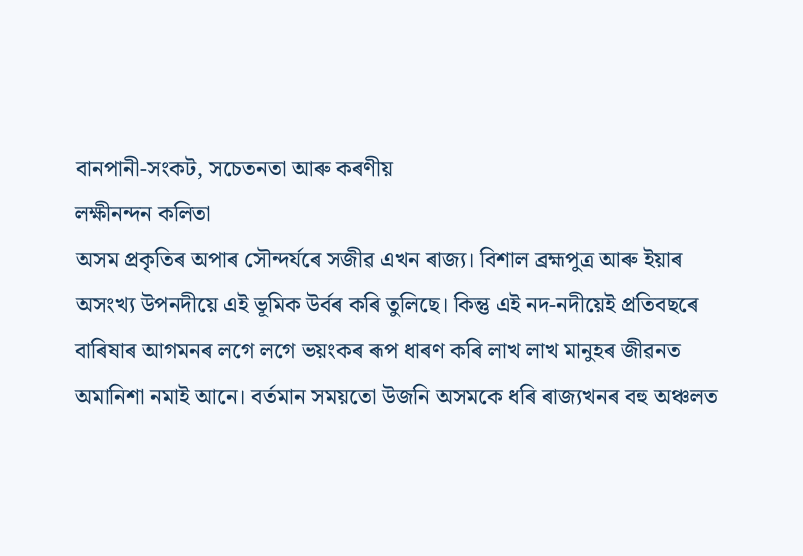বানপানী-সংকট, সচেতনতা আৰু কৰণীয়
লক্ষীনন্দন কলিতা
অসম প্ৰকৃতিৰ অপাৰ সৌন্দৰ্যৰে সজীৱ এখন ৰাজ্য। বিশাল ব্ৰহ্মপুত্ৰ আৰু ইয়াৰ অসংখ্য উপনদীয়ে এই ভূমিক উৰ্বৰ কৰি তুলিছে। কিন্তু এই নদ-নদীয়েই প্ৰতিবছৰে বাৰিষাৰ আগমনৰ লগে লগে ভয়ংকৰ ৰূপ ধাৰণ কৰি লাখ লাখ মানুহৰ জীৱনত অমানিশা নমাই আনে। বৰ্তমান সময়তো উজনি অসমকে ধৰি ৰাজ্যখনৰ বহু অঞ্চলত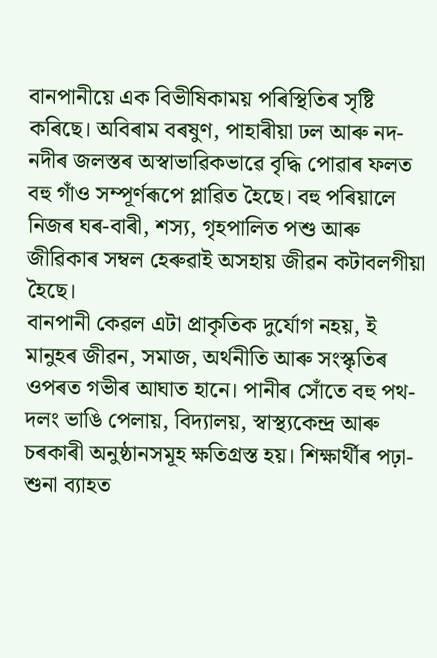বানপানীয়ে এক বিভীষিকাময় পৰিস্থিতিৰ সৃষ্টি কৰিছে। অবিৰাম বৰষুণ, পাহাৰীয়া ঢল আৰু নদ-নদীৰ জলস্তৰ অস্বাভাৱিকভাৱে বৃদ্ধি পোৱাৰ ফলত বহু গাঁও সম্পূৰ্ণৰূপে প্লাৱিত হৈছে। বহু পৰিয়ালে নিজৰ ঘৰ-বাৰী, শস্য, গৃহপালিত পশু আৰু জীৱিকাৰ সম্বল হেৰুৱাই অসহায় জীৱন কটাবলগীয়া হৈছে।
বানপানী কেৱল এটা প্ৰাকৃতিক দুৰ্যোগ নহয়, ই মানুহৰ জীৱন, সমাজ, অৰ্থনীতি আৰু সংস্কৃতিৰ ওপৰত গভীৰ আঘাত হানে। পানীৰ সোঁতে বহু পথ-দলং ভাঙি পেলায়, বিদ্যালয়, স্বাস্থ্যকেন্দ্ৰ আৰু চৰকাৰী অনুষ্ঠানসমূহ ক্ষতিগ্ৰস্ত হয়। শিক্ষাৰ্থীৰ পঢ়া-শুনা ব্যাহত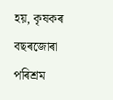হয়, কৃষকৰ বছৰজোৰা পৰিশ্ৰম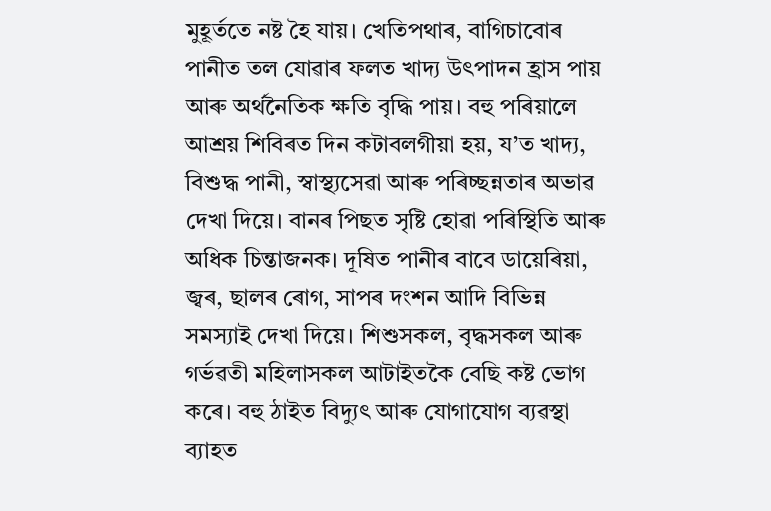মুহূৰ্ততে নষ্ট হৈ যায়। খেতিপথাৰ, বাগিচাবোৰ পানীত তল যোৱাৰ ফলত খাদ্য উৎপাদন হ্ৰাস পায় আৰু অৰ্থনৈতিক ক্ষতি বৃদ্ধি পায়। বহু পৰিয়ালে আশ্ৰয় শিবিৰত দিন কটাবলগীয়া হয়, য’ত খাদ্য, বিশুদ্ধ পানী, স্বাস্থ্যসেৱা আৰু পৰিচ্ছন্নতাৰ অভাৱ দেখা দিয়ে। বানৰ পিছত সৃষ্টি হোৱা পৰিস্থিতি আৰু অধিক চিন্তাজনক। দূষিত পানীৰ বাবে ডায়েৰিয়া, জ্বৰ, ছালৰ ৰোগ, সাপৰ দংশন আদি বিভিন্ন সমস্যাই দেখা দিয়ে। শিশুসকল, বৃদ্ধসকল আৰু গৰ্ভৱতী মহিলাসকল আটাইতকৈ বেছি কষ্ট ভোগ কৰে। বহু ঠাইত বিদ্যুৎ আৰু যোগাযোগ ব্যৱস্থা ব্যাহত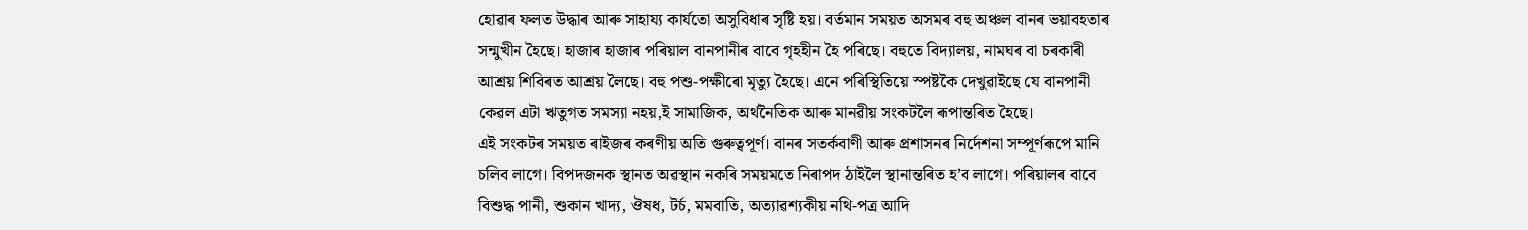হোৱাৰ ফলত উদ্ধাৰ আৰু সাহায্য কাৰ্যতো অসুবিধাৰ সৃষ্টি হয়। বৰ্তমান সময়ত অসমৰ বহু অঞ্চল বানৰ ভয়াবহতাৰ সন্মুখীন হৈছে। হাজাৰ হাজাৰ পৰিয়াল বানপানীৰ বাবে গৃহহীন হৈ পৰিছে। বহুতে বিদ্যালয়, নামঘৰ বা চৰকাৰী আশ্ৰয় শিবিৰত আশ্ৰয় লৈছে। বহু পশু-পক্ষীৰো মৃত্যু হৈছে। এনে পৰিস্থিতিয়ে স্পষ্টকৈ দেখুৱাইছে যে বানপানী কেৱল এটা ঋতুগত সমস্যা নহয়,ই সামাজিক, অৰ্থনৈতিক আৰু মানৱীয় সংকটলৈ ৰূপান্তৰিত হৈছে।
এই সংকটৰ সময়ত ৰাইজৰ কৰণীয় অতি গুৰুত্বপূৰ্ণ। বানৰ সতৰ্কবাণী আৰু প্ৰশাসনৰ নিৰ্দেশনা সম্পূৰ্ণৰূপে মানি চলিব লাগে। বিপদজনক স্থানত অৱস্থান নকৰি সময়মতে নিৰাপদ ঠাইলৈ স্থানান্তৰিত হ’ব লাগে। পৰিয়ালৰ বাবে বিশুদ্ধ পানী, শুকান খাদ্য, ঔষধ, টৰ্চ, মমবাতি, অত্যাৱশ্যকীয় নথি-পত্ৰ আদি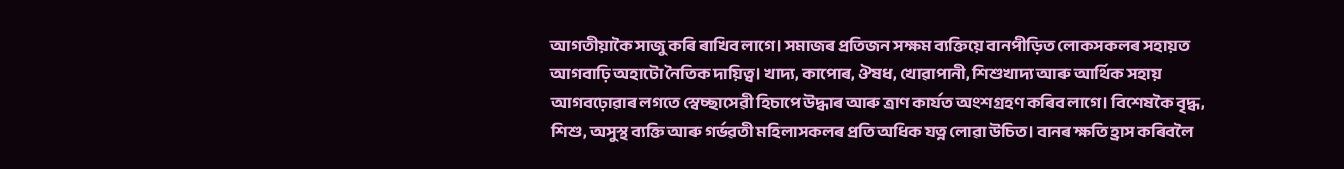আগতীয়াকৈ সাজু কৰি ৰাখিব লাগে। সমাজৰ প্ৰতিজন সক্ষম ব্যক্তিয়ে বানপীড়িত লোকসকলৰ সহায়ত আগবাঢ়ি অহাটো নৈতিক দায়িত্ব। খাদ্য, কাপোৰ, ঔষধ, খোৱাপানী, শিশুখাদ্য আৰু আৰ্থিক সহায় আগবঢ়োৱাৰ লগতে স্বেচ্ছাসেৱী হিচাপে উদ্ধাৰ আৰু ত্ৰাণ কাৰ্যত অংশগ্ৰহণ কৰিব লাগে। বিশেষকৈ বৃদ্ধ, শিশু, অসুস্থ ব্যক্তি আৰু গৰ্ভৱতী মহিলাসকলৰ প্ৰতি অধিক যত্ন লোৱা উচিত। বানৰ ক্ষতি হ্ৰাস কৰিবলৈ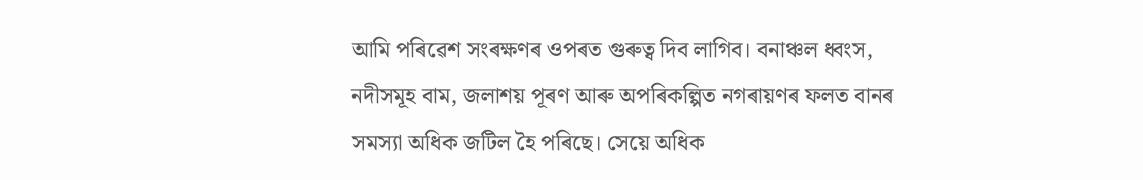আমি পৰিৱেশ সংৰক্ষণৰ ওপৰত গুৰুত্ব দিব লাগিব। বনাঞ্চল ধ্বংস, নদীসমূহ বাম, জলাশয় পূৰণ আৰু অপৰিকল্পিত নগৰায়ণৰ ফলত বানৰ সমস্যা অধিক জটিল হৈ পৰিছে। সেয়ে অধিক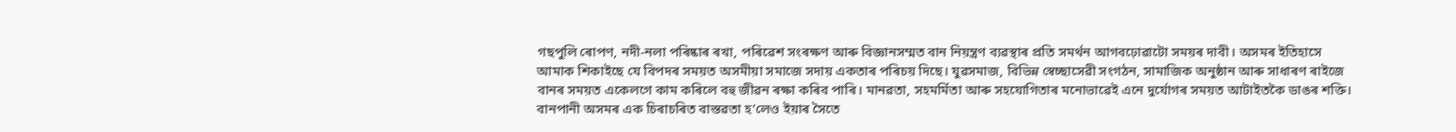গছপুলি ৰোপণ, নদী-নলা পৰিষ্কাৰ ৰখা, পৰিৱেশ সংৰক্ষণ আৰু বিজ্ঞানসম্মত বান নিয়ন্ত্ৰণ ব্যৱস্থাৰ প্ৰতি সমৰ্থন আগবঢ়োৱাটো সময়ৰ দাবী। অসমৰ ইতিহাসে আমাক শিকাইছে যে বিপদৰ সময়ত অসমীয়া সমাজে সদায় একতাৰ পৰিচয় দিছে। যুৱসমাজ, বিভিন্ন স্বেচ্ছাসেৱী সংগঠন, সামাজিক অনুষ্ঠান আৰু সাধাৰণ ৰাইজে বানৰ সময়ত একেলগে কাম কৰিলে বহু জীৱন ৰক্ষা কৰিব পাৰি। মানৱতা, সহমৰ্মিতা আৰু সহযোগিতাৰ মনোভাৱেই এনে দুৰ্যোগৰ সময়ত আটাইতকৈ ডাঙৰ শক্তি। বানপানী অসমৰ এক চিৰাচৰিত বাস্তৱতা হ’লেও ইয়াৰ সৈতে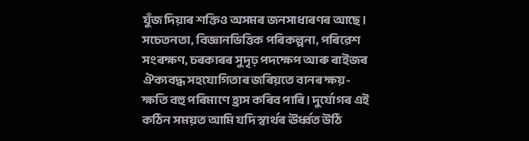যুঁজ দিয়াৰ শক্তিও অসমৰ জনসাধাৰণৰ আছে। সচেতনতা, বিজ্ঞানভিত্তিক পৰিকল্পনা, পৰিৱেশ সংৰক্ষণ, চৰকাৰৰ সুদৃঢ় পদক্ষেপ আৰু ৰাইজৰ ঐক্যবদ্ধ সহযোগিতাৰ জৰিয়তে বানৰ ক্ষয়-ক্ষতি বহু পৰিমাণে হ্ৰাস কৰিব পাৰি। দুৰ্যোগৰ এই কঠিন সময়ত আমি যদি স্বাৰ্থৰ ঊৰ্ধ্বত উঠি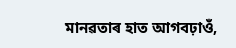মানৱতাৰ হাত আগবঢ়াওঁ,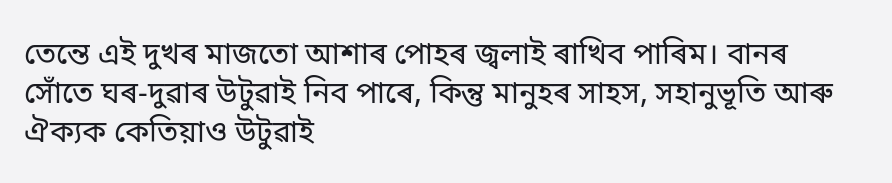তেন্তে এই দুখৰ মাজতো আশাৰ পোহৰ জ্বলাই ৰাখিব পাৰিম। বানৰ সোঁতে ঘৰ-দুৱাৰ উটুৱাই নিব পাৰে, কিন্তু মানুহৰ সাহস, সহানুভূতি আৰু ঐক্যক কেতিয়াও উটুৱাই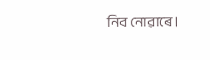নিব নোৱাৰে।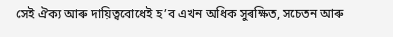সেই ঐক্য আৰু দায়িত্ববোধেই হ’ব এখন অধিক সুৰক্ষিত, সচেতন আৰু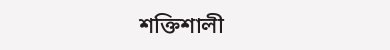শক্তিশালী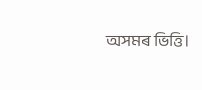অসমৰ ভিত্তি।